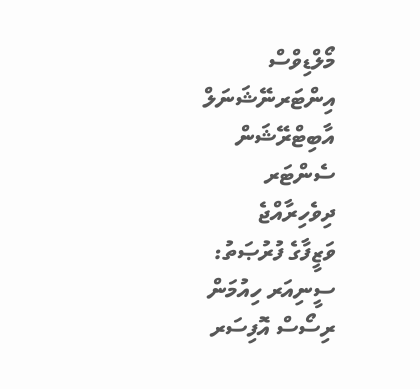މޯލްޑިވްސް އިންޓަރނޭޝަނަލް އާބިޓްރޭޝަން ސެންޓަރ
ދިވެހިރާއްޖެ
ވަޒީފާގެ ފުރުޞަތު: ސީނިއަރ ހިއުމަން ރިސޯސް އޮފިސަރ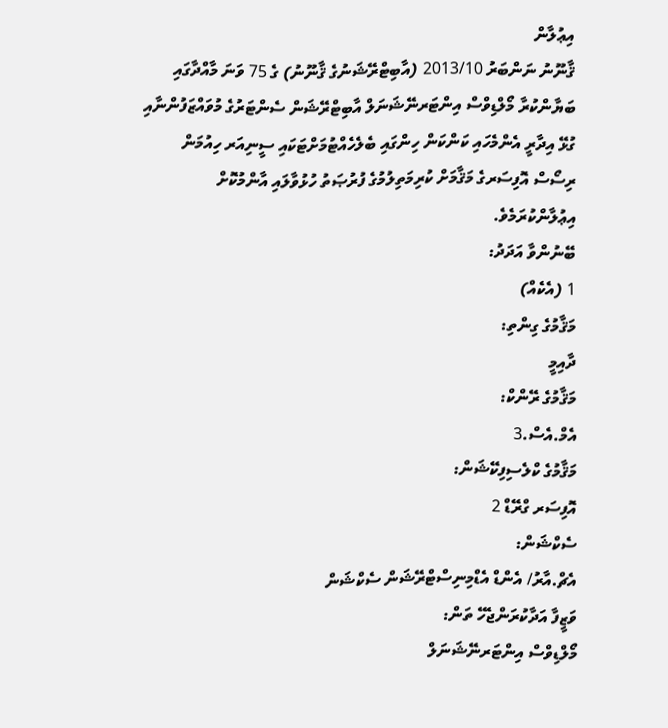އިޢުލާން
ޤާނޫނު ނަންބަރު 2013/10 (އާބިޓްރޭޝަނުގެ ޤާނޫނު) ގެ 75 ވަނަ މާއްދާގައި ބަޔާންކުރާ މޯލްޑިވްސް އިންޓަރނޭޝަނަލް އާބިޓްރޭޝަން ސެންޓަރުގެ މުވައްޒަފުންނާއި ގުޅޭ އިދާރީ އެންމެހައި ކަންކަން ހިންގައި ބެލެހެއްޓުމަށްޓަކައި ސީނިއަރ ހިއުމަން ރިސޯސް އޮފިސަރގެ މަޤާމަށް ކުރިމަތިލުމުގެ ފުރުޞަތު ހުޅުވާލައި އާންމުކޮށް އިޢުލާންކުރަމެވެ.
ބޭނުންވާ އަދަދު:
1 (އެކެއް)
މަޤާމުގެ ގިންތި:
ދާއިމީ
މަޤާމުގެ ރޭންކް:
އެމް.އެސް.3
މަޤާމުގެ ކްލެސިފިކޭޝަން:
އޮފިސަރ ގްރޭޑް 2
ސެކްޝަން:
އެޗް.އާރު/ އެންޑް އެޑްމިނިސްޓްރޭޝަން ސެކްޝަން
ވަޒީފާ އަދާކުރަންޖެހޭ ތަން:
މޯލްޑިވްސް އިންޓަރނޭޝަނަލް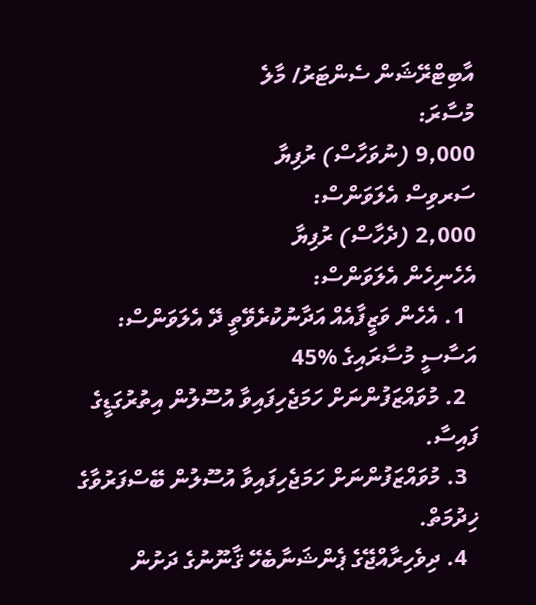އާބިޓްރޭޝަން ސެންޓަރު/ މާލެ
މުސާރަ:
9,000 (ނުވަހާސް) ރުފިޔާ
ސަރވިސް އެލަވަންސް:
2,000 (ދެހާސް) ރުފިޔާ
އެހެނިހެން އެލަވަންސް:
  1. އެހެން ވަޒީފާއެއް އަދާނުކުރެވޭތީ ދޭ އެލަވަންސް: އަސާސީ މުސާރައިގެ %45
  2. މުވައްޒަފުންނަށް ހަމަޖެހިފައިވާ އުސޫލުން އިތުރުގަޑީގެ ފައިސާ.
  3. މުވައްޒަފުންނަށް ހަމަޖެހިފައިވާ އުސޫލުން ބޭސްފަރުވާގެ ޚިދުމަތް.
  4. ދިވެހިރާއްޖޭގެ ޕެންޝަނާބެހޭ ޤާނޫނުގެ ދަށުން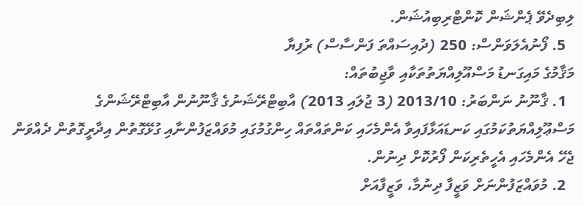ލިބިދެވޭ ޕެންޝަން ކޮންޓްރިބިއުޝަން.
  5. ފޯނުއެލަވަންސް: 250 (ދުއިސައްތަ ފަންސާސް) ރުފިޔާ
މަޤާމުގެ މައިގަނޑު މަސްއޫލިއްޔަތުތަކާއި ވާޖިބުތައް:
  1. ޤާނޫނު ނަންބަރު: 2013/10 (3 ޖުލައި 2013) އާބިޓްރޭޝަނުގެ ޤާނޫނުން އާބިޓްރޭޝަންގެ މަސްޢޫލިއްޔަތުކަމުގައި ކަނޑައަޅާފައިވާ އެންމެހައި ކަންތައްތައް ހިންގުމުގައި މުވައްޒަފުންނާއި ގުޅޭގޮތުން އިދާރީގޮތުން ދެއްވަން ޖެހޭ އެންމެހައި އެހީތެރިކަން ފޯރުކޮށް ދިނުން.
  2. މުވައްޒަފުންނަށް ވަޒީފާ ދިނުމާ، ވަޒީފާއަށް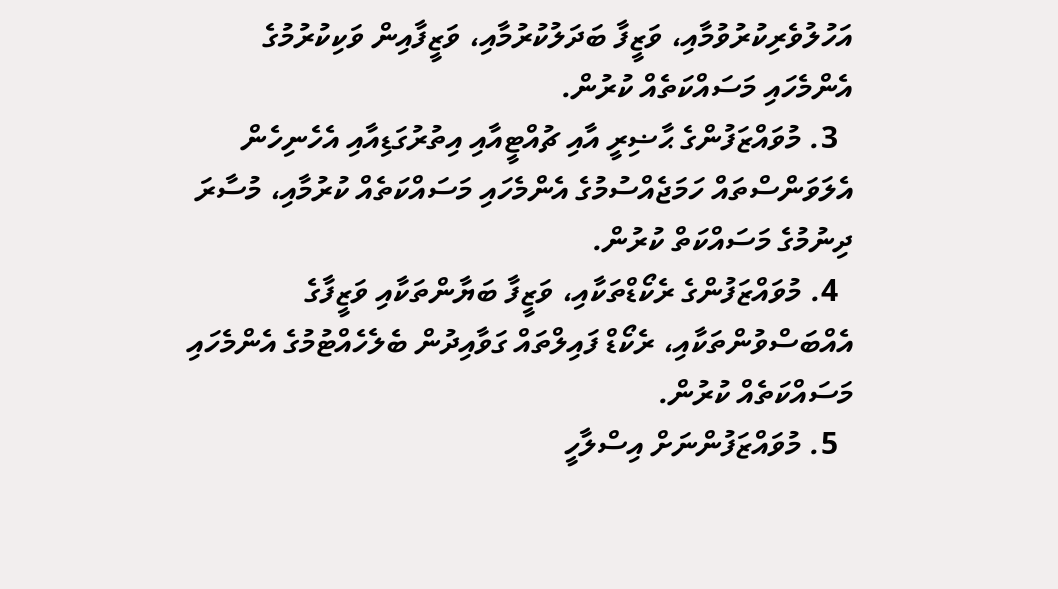އަހުލުވެރިކުރުވުމާއި، ވަޒީފާ ބަދަލުކުރުމާއި، ވަޒީފާއިން ވަކިކުރުމުގެ އެންމެހައި މަސައްކަތެއް ކުރުން.
  3. މުވައްޒަފުންގެ ޙާޟިރީ އާއި ޗުއްޓީއާއި އިތުރުގަޑިއާއި އެހެނިހެން އެލަވަންސްތައް ހަމަޖެއްސުމުގެ އެންމެހައި މަސައްކަތެއް ކުރުމާއި، މުސާރަ ދިނުމުގެ މަސައްކަތް ކުރުން.
  4. މުވައްޒަފުންގެ ރެކޯޑްތަކާއި، ވަޒީފާ ބަޔާންތަކާއި ވަޒީފާގެ އެއްބަސްވުންތަކާއި، ރެކޯޑް ފައިލްތައް ގަވާއިދުން ބެލެހެއްޓުމުގެ އެންމެހައި މަސައްކަތެއް ކުރުން.
  5. މުވައްޒަފުންނަށް އިސްލާހީ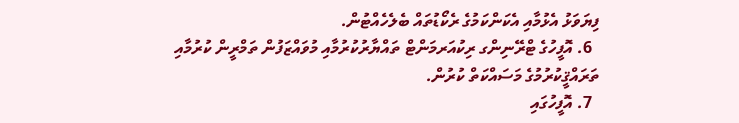ފިޔަވަޅު އެޅުމާއި އެކަންކަމުގެ ރެކޯޑުތައް ބެލެހެއްޓުން.
  6. އޮފީހުގެ ޓްރޭނިންގ ރިކުއަރމަންޓް ތައްޔާރުކުރުމާއި މުވައްޒަފުން ތަމްރީން ކުރުމާއި ތަރައްޤީކުރުމުގެ މަސައްކަތް ކުރުން.
  7. އޮފީހުގައި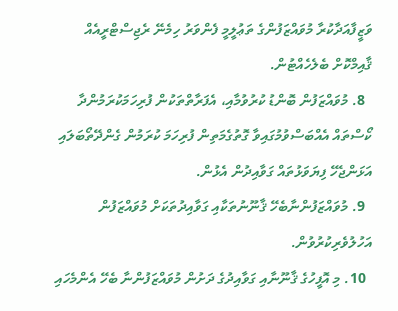ވަޒީފާއަދާކުރާ މުވައްޒަފުންގެ ތަޢުލީމީ ފެންވަރު ހިމެނޭ ރެޖިސްޓްރީއެއް ޤާއިމްކޮށް ބެލެހެއްޓުން.
  8. މުވައްޒަފުން ބޮންޑު ކުރުވުމާއި، އެފަރާތްތަކުން ފުރިހަމަކުރަމުންދާ ކޯސްތައް އެއްބަސްވުމުގައިވާ ގޮތުގެމަތިން ފުރިހަމަ ކުރަމުން ގެންދޭތޯބަލައި އަޅަންޖެހޭ ފިޔަވަޅުތައް ގަވާއިދުން އެޅުން.
  9. މުވައްޒަފުންނާބެހޭ ޤާނޫނުތަކާއި ގަވާއިދުތަކަށް މުވައްޒަފުން އަހުލުވެރިކުރުވުން.
  10. މި އޮފީހުގެ ޤާނޫނާއި ގަވާއިދުގެ ދަށުން މުވައްޒަފުންނާ ބެހޭ އެންމެހައި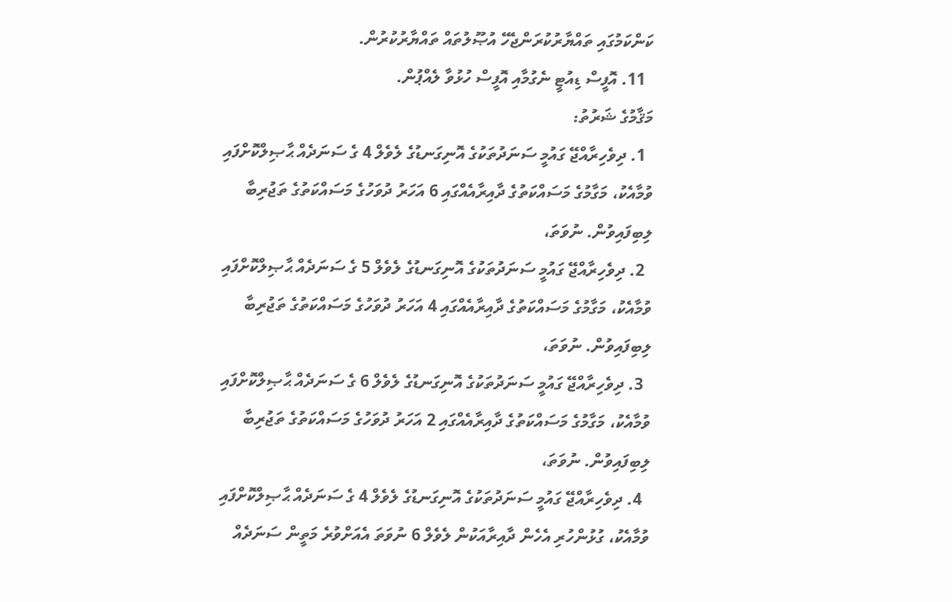ކަންކަމުގައި ތައްޔާރުކުރަންޖެހޭ އުޞޫލުތައް ތައްޔާރުކުރުން.
  11. އޮފީސް ޑިއުޓީ ނެގުމާއި އޮފީސް ހުޅުވާ ލެއްޕުން.
މަޤާމުގެ ޝަރުތު:
  1. ދިވެހިރާއްޖޭ ގައުމީ ސަނަދުތަކުގެ އޮނިގަނޑުގެ ލެވެލް 4 ގެ ސަނަދެއް ޙާޞިލްކޮށްފައި ވުމާއެކު، މަގާމުގެ މަސައްކަތުގެ ދާއިރާއެއްގައި 6 އަހަރު ދުވަހުގެ މަސައްކަތުގެ ތަޖުރިބާ ލިބިފައިވުން. ނުވަތަ،
  2. ދިވެހިރާއްޖޭ ގައުމީ ސަނަދުތަކުގެ އޮނިގަނޑުގެ ލެވެލް 5 ގެ ސަނަދެއް ޙާޞިލްކޮށްފައި ވުމާއެކު، މަގާމުގެ މަސައްކަތުގެ ދާއިރާއެއްގައި 4 އަހަރު ދުވަހުގެ މަސައްކަތުގެ ތަޖުރިބާ ލިބިފައިވުން. ނުވަތަ،
  3. ދިވެހިރާއްޖޭ ގައުމީ ސަނަދުތަކުގެ އޮނިގަނޑުގެ ލެވެލް 6 ގެ ސަނަދެއް ޙާޞިލްކޮށްފައި ވުމާއެކު، މަގާމުގެ މަސައްކަތުގެ ދާއިރާއެއްގައި 2 އަހަރު ދުވަހުގެ މަސައްކަތުގެ ތަޖުރިބާ ލިބިފައިވުން. ނުވަތަ،
  4. ދިވެހިރާއްޖޭ ގައުމީ ސަނަދުތަކުގެ އޮނިގަނޑުގެ ލެވެލް 4 ގެ ސަނަދެއް ޙާޞިލްކޮށްފައި ވުމާއެކު، ގުޅުންހުރި އެހެން ދާއިރާއަކުން ލެވެލް 6 ނުވަތަ އެއަށްވުރެ މަތީން ސަނަދެއް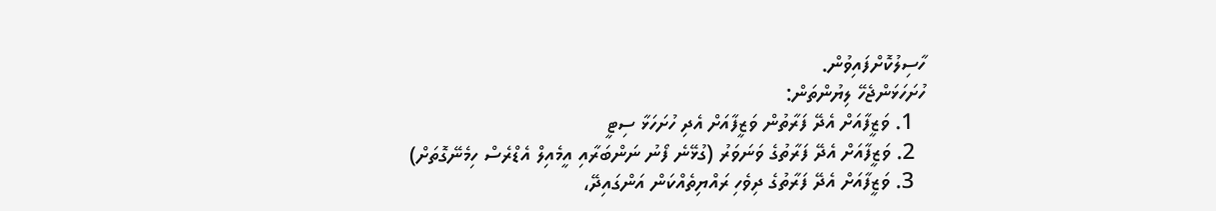ހާސިލުކޮށްފައިވުން.
ހުށަހަޅަންޖެހޭ ލިޔުންތަން:
  1. ވަޒީފާއަށް އެދޭ ފަރާތުން ވަޒީފާއަށް އެދި ހުށަހަޅާ ސިޓީ
  2. ވަޒީފާއަށް އެދޭ ފަރާތުގެ ވަނަވަރު (ގުޅޭނެ ފޯނު ނަންބަރާއި އީމެއިލް އެޑްރެސް ހިމެނޭގޮތަށް)
  3. ވަޒީފާއަށް އެދޭ ފަރާތުގެ ދިވެހި ރައްޔިތެއްކަން އަންގައިދޭ،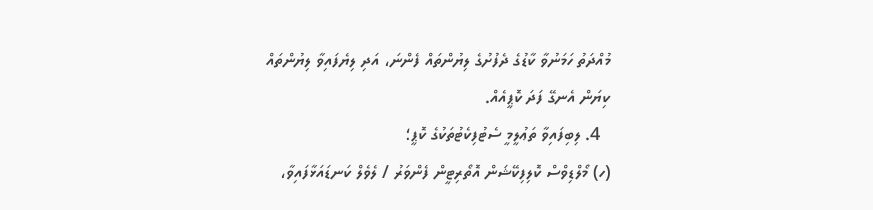މުއްދަތު ހަމަނުވާ ކާޑުގެ ދެފުށުގެ ލިޔުންތައް ފެންނަ، އަދި ލިޔެފައިވާ ލިޔުންތައް ކިޔަން އެނގޭ ފަދަ ކޮޕީއެއް.
  4. ލިބިފައިވާ ތަޢުލީމީ ސެޓުފިކެޓުތަކުގެ ކޮޕީ؛
(ހ) މޯލްޑިވްސް ކޮލިފިކޭޝަން އޮތޯރިޓީން ފެންވަރު / ލެވެލް ކަނޑައަޅާފައިވާ،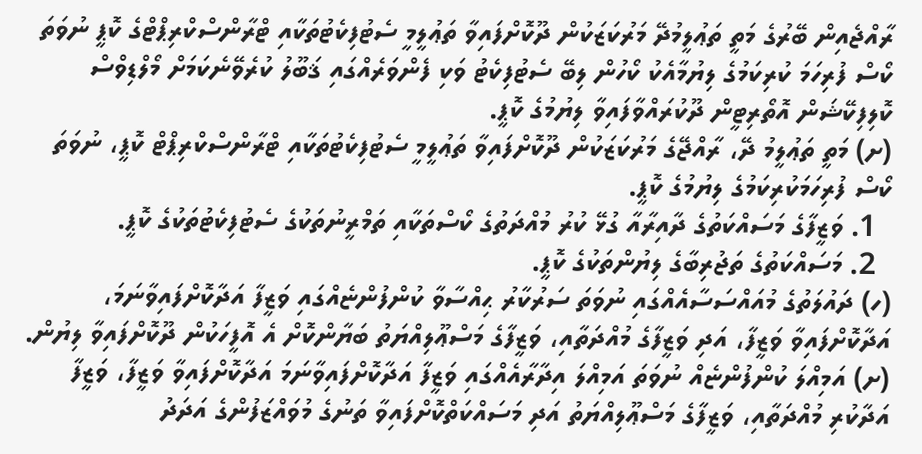ރާއްޖެއިން ބޭރުގެ މަތީ ތަޢުލީމުދޭ މަރުކަޒަކުން ދޫކޮށްފައިވާ ތަޢުލީމީ ސެޓުފިކެޓުތަކާއި ޓްރާންސްކްރިޕްޓްގެ ކޮޕީ ނުވަތަ ކޯސް ފުރިހަމަ ކުރިކަމުގެ ލިޔުމާއެކު ކޯހުން ލިބޭ ސެޓުފިކެޓު ވަކި ފެންވަރެއްގައި ޤަބޫލު ކުރެވޭނެކަމަށް މޯލްޑިވްސް ކޮލިފިކޭޝަން އޮތޯރިޓީން ދޫކުރައްވާފައިވާ ލިޔުމުގެ ކޮޕީ.
(ށ) މަތީ ތަޢުލީމު ދޭ، ރާއްޖޭގެ މަރުކަޒަކުން ދޫކޮށްފައިވާ ތަޢުލީމީ ސެޓުފިކެޓުތަކާއި ޓްރާންސްކްރިޕްޓް ކޮޕީ، ނުވަތަ ކޯސް ފުރިހަމަކުރިކަމުގެ ލިޔުމުގެ ކޮޕީ.
  1. ވަޒީފާގެ މަސައްކަތުގެ ދާއިރާއާ ގުޅޭ ކުރު މުއްދަތުގެ ކޯސްތަކާއި ތަމްރީނުތަކުގެ ސެޓުފިކެޓުތަކުގެ ކޮޕީ.
  2. މަސައްކަތުގެ ތަޖުރިބާގެ ލިޔުންތަކުގެ ކޮޕީ.
(ހ) ދައުލަތުގެ މުއައްސަސާއެއްގައި ނުވަތަ ސަރުކާރު ޙިއްސާވާ ކުންފުންޏެއްގައި ވަޒީފާ އަދާކޮށްފައިވާނަމަ، އަދާކޮށްފައިވާ ވަޒީފާ، އަދި ވަޒީފާގެ މުއްދަތާއި، ވަޒީފާގެ މަސްޢޫލިއްޔަތު ބަޔާންކޮށް އެ އޮފީހަކުން ދޫކޮށްފައިވާ ލިޔުން.
(ށ) އަމިއްލަ ކުންފުންޏެއް ނުވަތަ އަމިއްލަ އިދާރާއެއްގައި ވަޒީފާ އަދާކޮށްފައިވާނަމަ އަދާކޮށްފައިވާ ވަޒީފާ، ވަޒީފާ އަދާކުރި މުއްދަތާއި، ވަޒީފާގެ މަސްޢޫލިއްޔަތު އަދި މަސައްކަތްކޮށްފައިވާ ތަނުގެ މުވައްޒަފުންގެ އަދަދު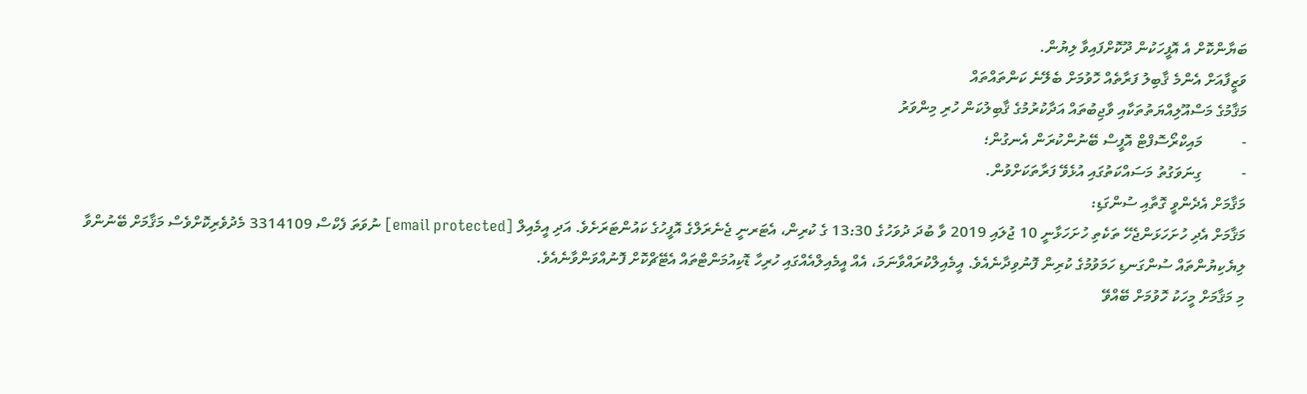ބަޔާންކޮށް އެ އޮފީހަކުން ދޫކޮށްފައިވާ ލިޔުން.
ވަޒީފާއަށް އެންމެ ޤާބިލު ފަރާތެއް ހޮވުމަށް ބެލޭނެ ކަންތައްތައް
މަޤާމުގެ މަސްއޫލިއްޔަތުތަކާއި ވާޖިބުތައް އަދާކުރުމުގެ ޤާބިލުކަން ހުރި މިންވަރު
-          މައިކްރޯސޮފްޓް އޮފީސް ބޭނުންކުރަން އެނގުން؛
-          ގިނަވަގުތު މަސައްކަތުގައި އުޅެވޭ ފަރާތަކަށްވުން.
މަޤާމަށް އެދެންވީ ގޮތާއި ސުންގަޑި:
މަޤާމަށް އެދި ހުށަހަޅަންޖެހޭ ތަކެތި ހުށަހަޅާނީ 10 ޖުލައި 2019 ވާ ބުދަ ދުވަހުގެ 13:30 ގެ ކުރިން، އެޓަރނީ ޖެނެރަލްގެ އޮފީހުގެ ކައުންޓަރަށެވެ. އަދި އީމެއިލް [email protected] ނުވަތަ ފެކްސް 3314109 މެދުވެރިކޮށްވެސް މަޤާމަށް ބޭނުންވާ ލިޔެކިޔުންތައް ސުންގަނޑި ހަމަވުމުގެ ކުރިން ފޮނުވިދާނެއެވެ. އީމެއިލްކުރައްވާނަމަ، އެއް އީމެއިލްއެއްގައި ހުރިހާ ޑޮކިއުމަންޓްތައް އެޓޭޗްކޮށް ފޮނުއްވަންވާނެއެވެ.
މި މަޤާމަށް މީހަކު ހޮވުމަށް ބޭއްވޭ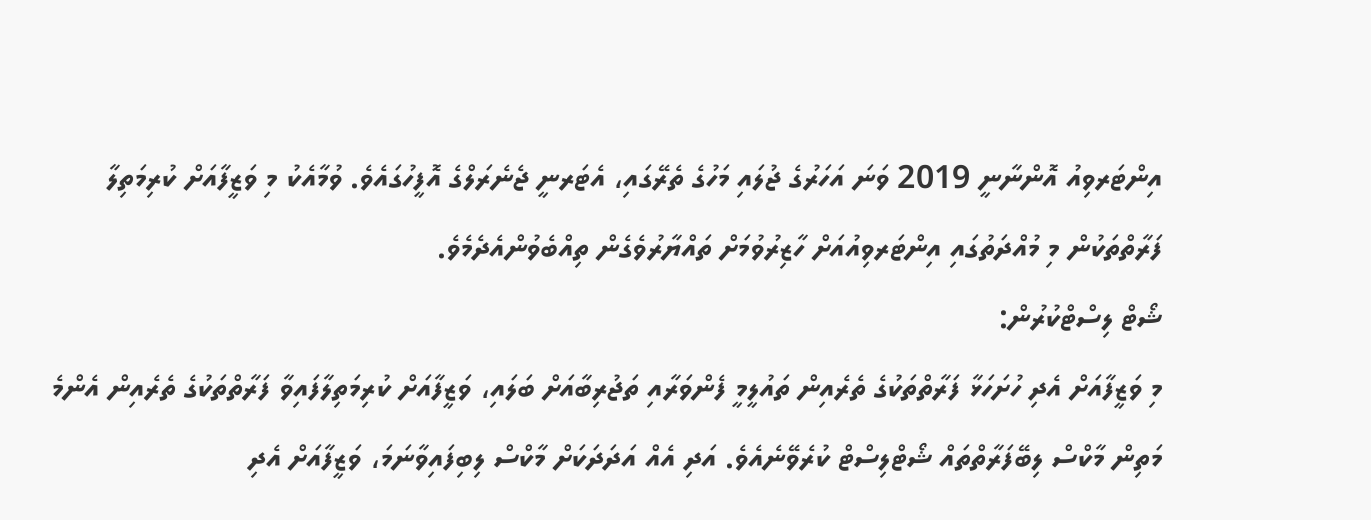އިންޓަރވިއު އޮންނާނީ 2019 ވަނަ އަހަރުގެ ޖުލައި މަހުގެ ތެރޭގައި، އެޓަރނީ ޖެނެރަލްގެ އޮފީހުގައެވެ. ވުމާއެކު މި ވަޒީފާއަށް ކުރިމަތިލާ ފަރާތްތަކުން މި މުއްދަތުގައި އިންޓަރވިއުއަށް ހާޒިރުވުމަށް ތައްޔާރުވެގެން ތިއްބެވުންއެދެމެވެ.
ޝޯޓް ލިސްޓްކުރުން:
މި ވަޒީފާއަށް އެދި ހުށަހަޅާ ފަރާތްތަކުގެ ތެރެއިން ތައުލީމީ ފެންވަރާއި ތަޖުރިބާއަށް ބަލައި، ވަޒީފާއަށް ކުރިމަތިލާފައިވާ ފަރާތްތަކުގެ ތެރެއިން އެންމެ މަތިން މާކްސް ލިބޭފަރާތްތައް ޝޯޓްލިސްޓް ކުރެވޭނެއެވެ. އަދި އެއް އަދަދަކަށް މާކްސް ލިބިފައިވާނަމަ، ވަޒީފާއަށް އެދި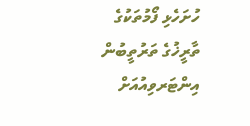ހުށަހެޅި ފޯމުތަކުގެ ތާރީޚުގެ ތަރުތީބުން އިންޓަރވިއުއަށް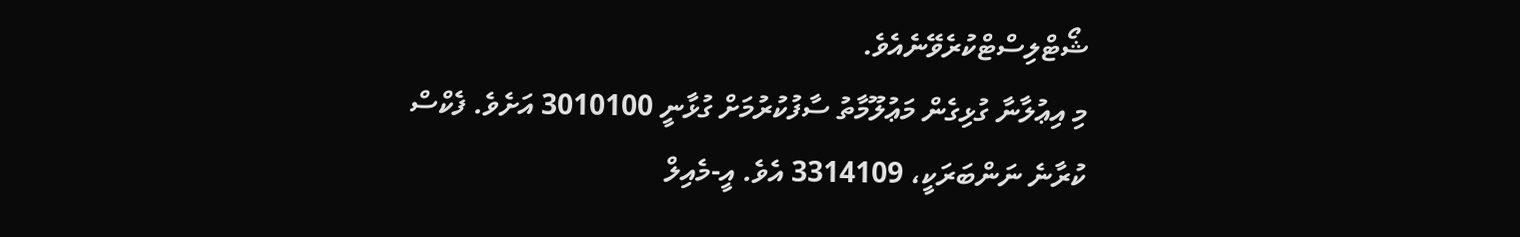ޝޯޓްލިސްޓްކުރެވޭނެއެވެ.
މި އިޢުލާނާ ގުޅިގެން މަޢުލޫމާތު ސާފުކުރުމަށް ގުޅާނީ 3010100 އަށެވެ. ފެކްސް ކުރާނެ ނަންބަރަކީ، 3314109 އެވެ. އީ-މެއިލް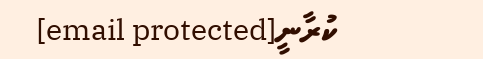ކުރާނީ[email protected]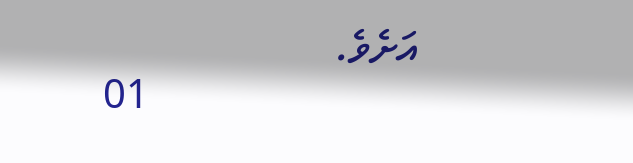އަށެވެ.
                          01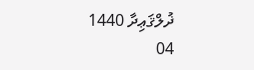ޛުލްޤަޢިދާ 1440
04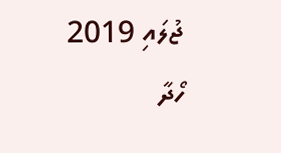ޖުލައި 2019
ހޯދާ